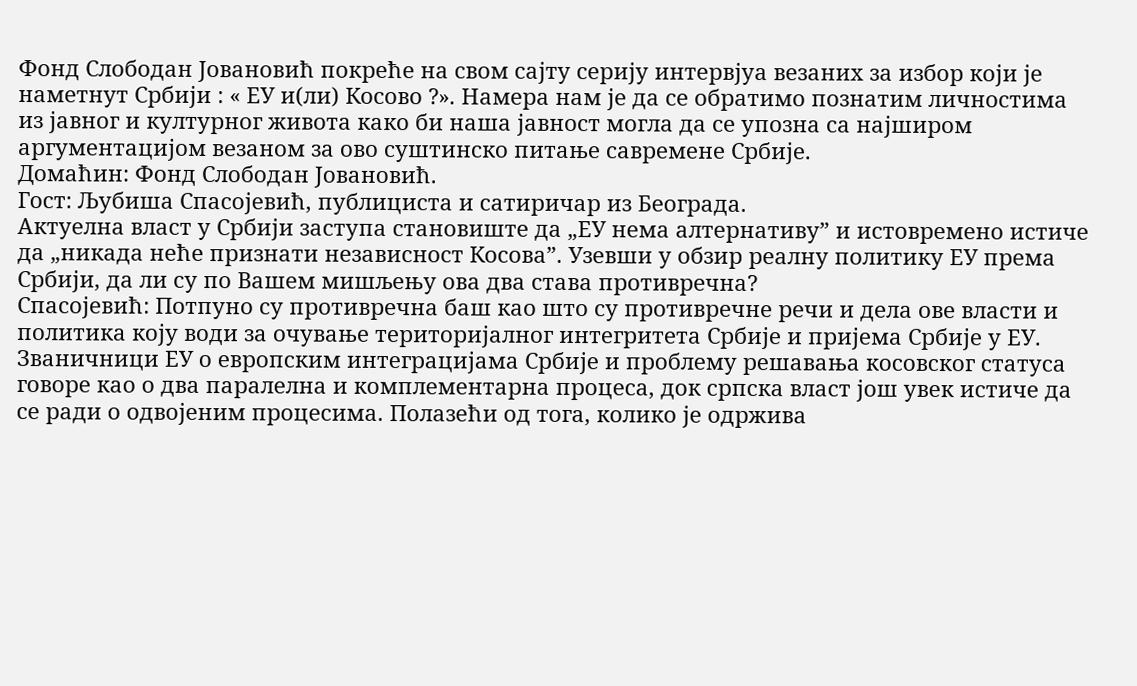Фонд Слободан Јовановић покреће на свом сајту серију интервјуа везаних за избор који је наметнут Србији : « ЕУ и(ли) Косово ?». Намера нам је да се обратимо познатим личностима из јавног и културног живота како би наша јавност могла да се упозна са најширом аргументацијом везаном за ово суштинско питање савремене Србије.
Домаћин: Фонд Слободан Јовановић.
Гост: Љубиша Спасојевић, публициста и сатиричар из Београда.
Актуелна власт у Србији заступа становиште да „ЕУ нема алтернативу” и истовремено истиче да „никада неће признати независност Косова”. Узевши у обзир реалну политику ЕУ према Србији, да ли су по Вашем мишљењу ова два става противречна?
Спасојевић: Потпуно су противречна баш као што су противречне речи и дела ове власти и политика коју води за очување територијалног интегритета Србије и пријема Србије у ЕУ.
Званичници ЕУ о европским интеграцијама Србије и проблему решавања косовског статуса говоре као о два паралелна и комплементарна процеса, док српска власт још увек истиче да се ради о одвојеним процесима. Полазећи од тога, колико је одржива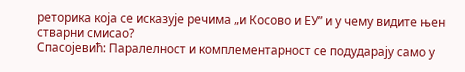реторика која се исказује речима „и Косово и ЕУ” и у чему видите њен стварни смисао?
Спасојевић: Паралелност и комплементарност се подударају само у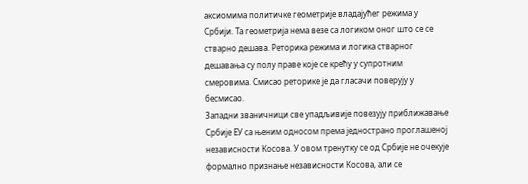аксиомима политичке геометрије владајућег режима у Србији. Та геометрија нема везе са логиком оног што се се стварно дешава. Реторика режима и логика стварног дешавања су полу праве које се крећу у супротним смеровима. Смисао реторике је да гласачи поверују у бесмисао.
Западни званичници све упадљивије повезују приближавање Србије ЕУ са њеним односом према једнострано проглашеној независности Косова. У овом тренутку се од Србије не очекује формално признање независности Косова, али се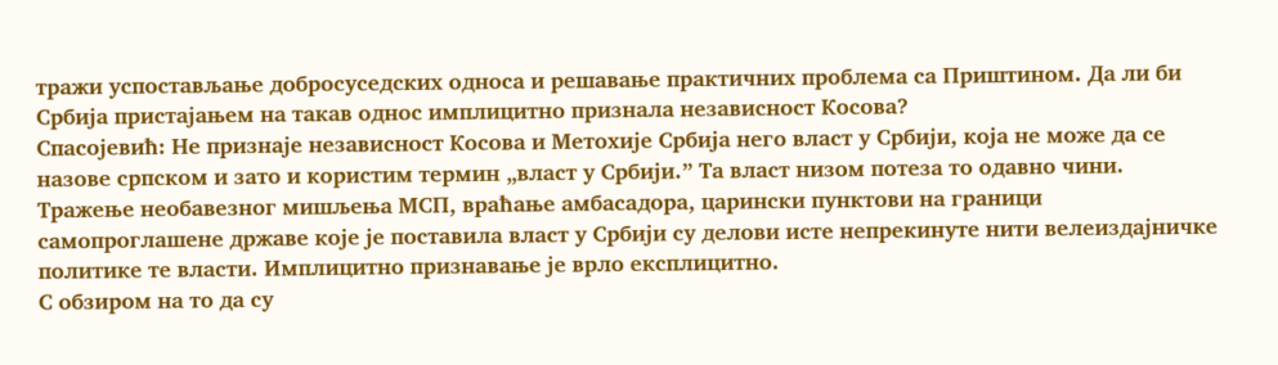тражи успостављање добросуседских односа и решавање практичних проблема са Приштином. Да ли би Србија пристајањем на такав однос имплицитно признала независност Косова?
Спасојевић: Не признаје независност Косова и Метохије Србија него власт у Србији, која не може да се назове српском и зато и користим термин „власт у Србији.” Та власт низом потеза то одавно чини. Тражење необавезног мишљења МСП, враћање амбасадора, царински пунктови на граници самопроглашене државе које је поставила власт у Србији су делови исте непрекинуте нити велеиздајничке политике те власти. Имплицитно признавање је врло експлицитно.
С обзиром на то да су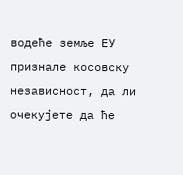водеће земље ЕУ признале косовску независност, да ли очекујете да ће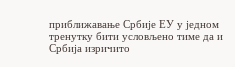приближавање Србије ЕУ у једном тренутку бити условљено тиме да и Србија изричито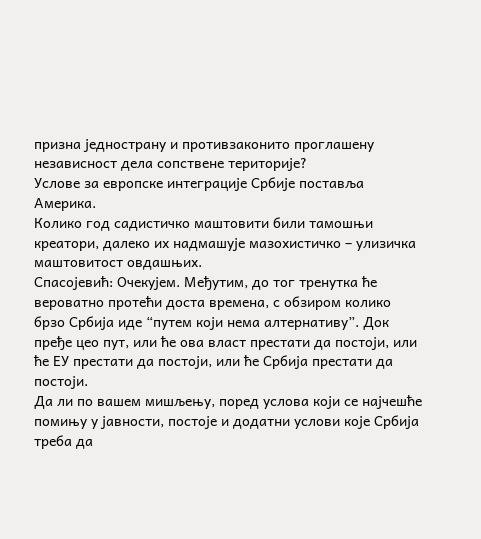призна једнострану и противзаконито проглашену независност дела сопствене територије?
Услове за европске интеграције Србије поставља Америка.
Колико год садистичко маштовити били тамошњи креатори, далеко их надмашује мазохистичко – улизичка маштовитост овдашњих.
Спасојевић: Очекујем. Међутим, до тог тренутка ће вероватно протећи доста времена, с обзиром колико брзо Србија иде “путем који нема алтернативу”. Док пређе цео пут, или ће ова власт престати да постоји, или ће ЕУ престати да постоји, или ће Србија престати да постоји.
Да ли по вашем мишљењу, поред услова који се најчешће помињу у јавности, постоје и додатни услови које Србија треба да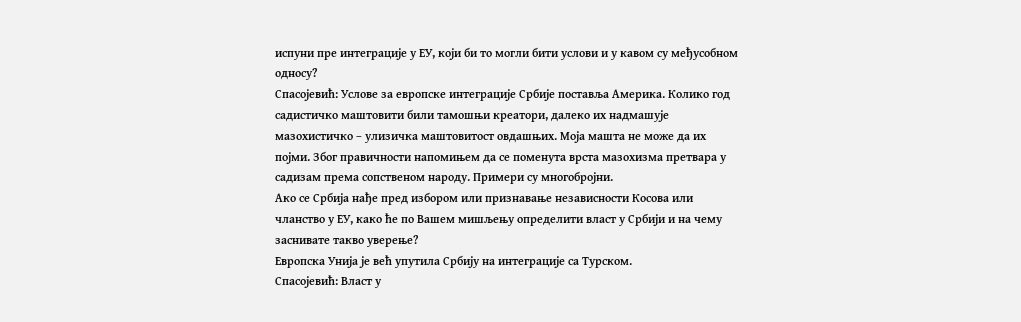испуни пре интеграције у ЕУ, који би то могли бити услови и у кавом су међусобном односу?
Спасојевић: Услове за европске интеграције Србије поставља Америка. Колико год садистичко маштовити били тамошњи креатори, далеко их надмашује мазохистичко – улизичка маштовитост овдашњих. Моја машта не може да их појми. Због правичности напомињем да се поменута врста мазохизма претвара у садизам према сопственом народу. Примери су многобројни.
Ако се Србија нађе пред избором или признавање независности Косова или чланство у ЕУ, како ће по Вашем мишљењу определити власт у Србији и на чему заснивате такво уверење?
Европска Унија је већ упутила Србију на интеграције са Турском.
Спасојевић: Власт у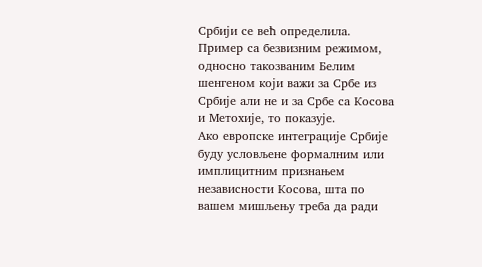Србији се већ определила. Пример са безвизним режимом, односно такозваним Белим шенгеном који важи за Србе из Србије али не и за Србе са Косова и Метохије, то показује.
Ако европске интеграције Србије буду условљене формалним или имплицитним признањем независности Косова, шта по вашем мишљењу треба да ради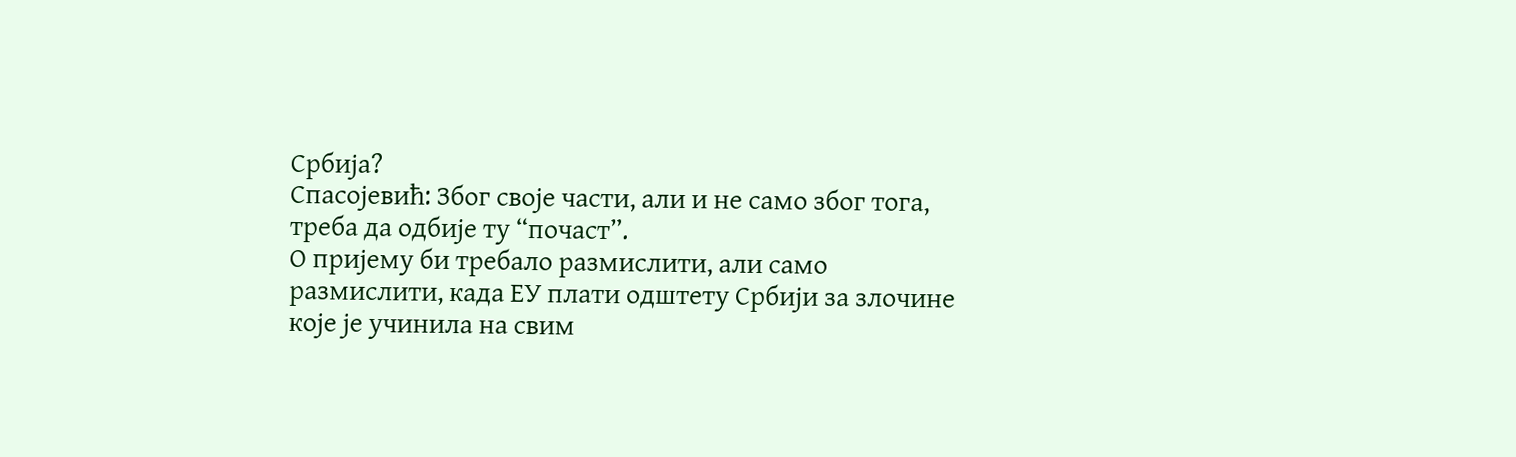Србија?
Спасојевић: Због своје части, али и не само због тога, треба да одбије ту “почаст”.
О пријему би требало размислити, али само размислити, када ЕУ плати одштету Србији за злочине које је учинила на свим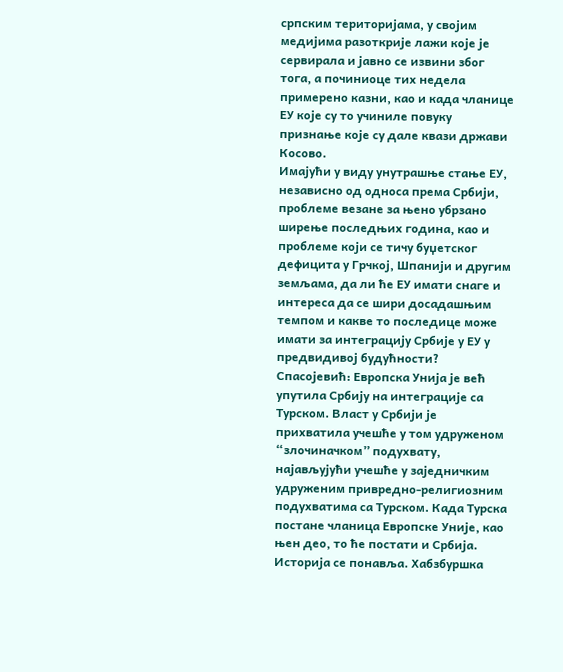српским територијама, у својим медијима разоткрије лажи које је сервирала и јавно се извини због тога, а починиоце тих недела примерено казни, као и када чланице ЕУ које су то учиниле повуку признање које су дале квази држави Косово.
Имајући у виду унутрашње стање ЕУ, независно од односа према Србији, проблеме везане за њено убрзано ширење последњих година, као и проблеме који се тичу буџетског дефицита у Грчкој, Шпанији и другим земљама, да ли ће ЕУ имати снаге и интереса да се шири досадашњим темпом и какве то последице може имати за интеграцију Србије у ЕУ у предвидивој будућности?
Спасојевић: Европска Унија је већ упутила Србију на интеграције са Турском. Власт у Србији је прихватила учешће у том удруженом “злочиначком” подухвату, најављујући учешће у заједничким удруженим привредно-религиозним подухватима са Турском. Када Турска постане чланица Европске Уније, као њен део, то ће постати и Србија. Историја се понавља. Хабзбуршка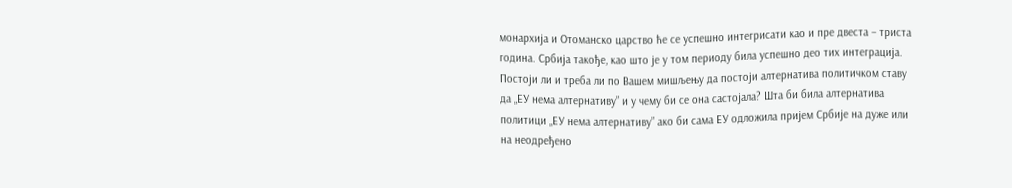монархија и Отоманско царство ће се успешно интегрисати као и пре двеста – триста година. Србија такође, као што је у том периоду била успешно део тих интеграција.
Постоји ли и треба ли по Вашем мишљењу да постоји алтернатива политичком ставу да „ЕУ нема алтернативу” и у чему би се она састојала? Шта би била алтернатива политици „ЕУ нема алтернативу” ако би сама ЕУ одложила пријем Србије на дуже или на неодређено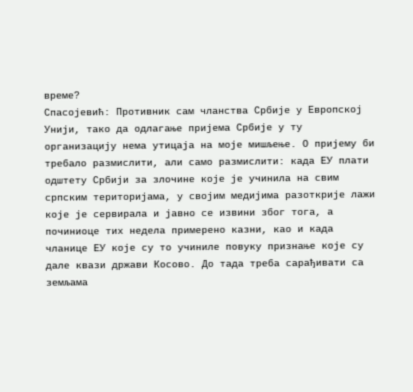време?
Спасојевић: Противник сам чланства Србије у Европској Унији, тако да одлагање пријема Србије у ту организацију нема утицаја на моје мишљење. О пријему би требало размислити, али само размислити: када ЕУ плати одштету Србији за злочине које је учинила на свим српским територијама, у својим медијима разоткрије лажи које је сервирала и јавно се извини због тога, а починиоце тих недела примерено казни, као и када чланице ЕУ које су то учиниле повуку признање које су дале квази држави Косово. До тада треба сарађивати са земљама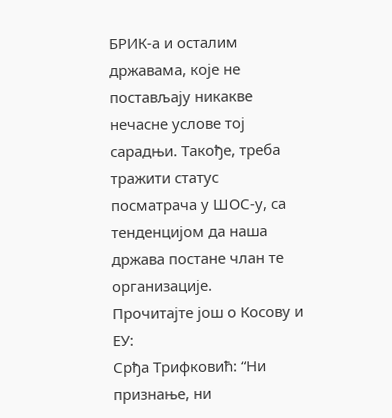БРИК-а и осталим државама, које не постављају никакве нечасне услове тој сарадњи. Такође, треба тражити статус посматрача у ШОС-у, са тенденцијом да наша држава постане члан те организације.
Прочитајте још о Косову и ЕУ:
Срђа Трифковић: “Ни признање, ни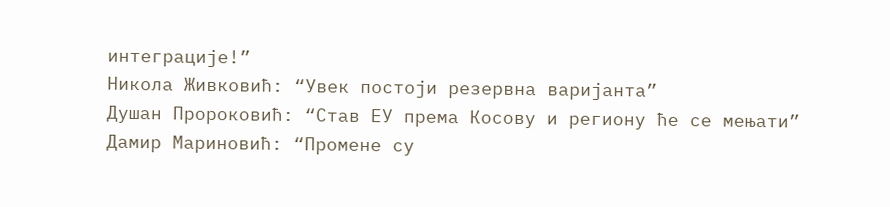интеграције!”
Никола Живковић: “Увек постоји резервна варијанта”
Душан Пророковић: “Став ЕУ према Косову и региону ће се мењати”
Дамир Мариновић: “Промене су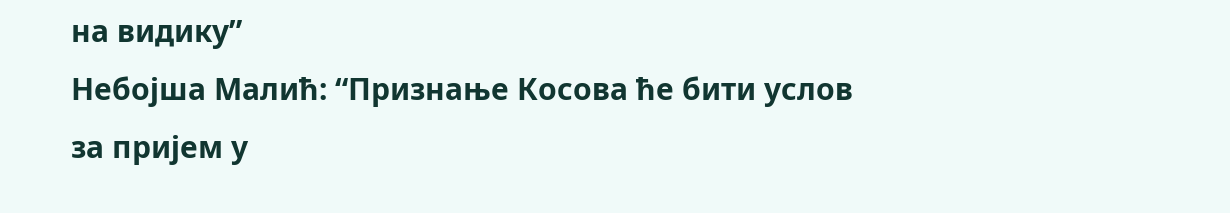на видику”
Небојша Малић: “Признање Косова ће бити услов за пријем у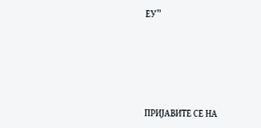ЕУ”





ПРИЈАВИТЕ СЕ НА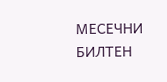МЕСЕЧНИ БИЛТЕН